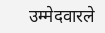उम्मेदवारले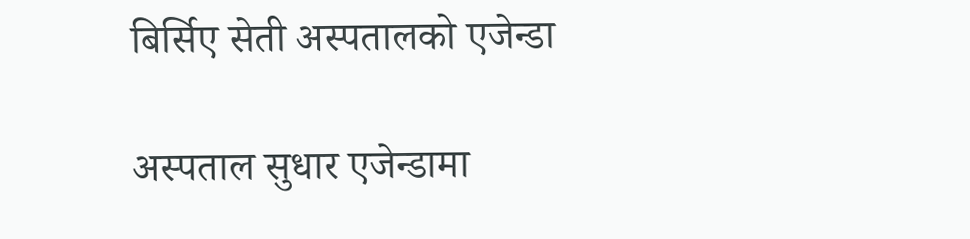बिर्सिए सेती अस्पतालको एजेन्डा

अस्पताल सुधार एजेन्डामा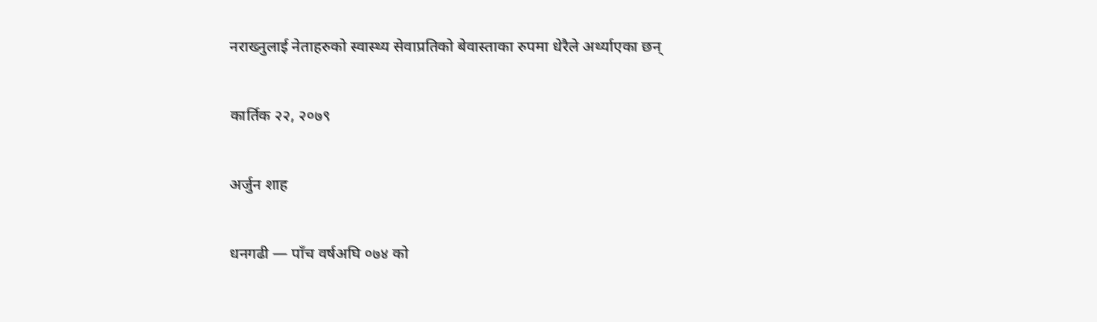नराख्नुलाई नेताहरुको स्वास्थ्य सेवाप्रतिको बेवास्ताका रुपमा धेरैले अर्थ्याएका छन्

कार्तिक २२, २०७९

अर्जुन शाह

धनगढी — पाँच वर्षअघि ०७४ को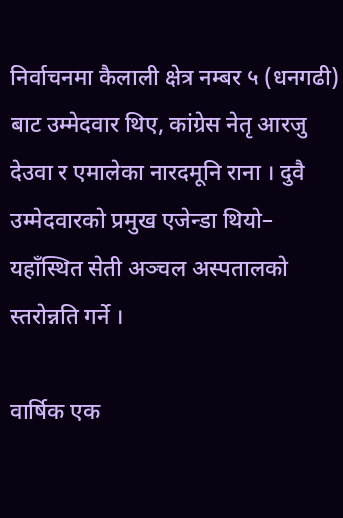निर्वाचनमा कैलाली क्षेत्र नम्बर ५ (धनगढी) बाट उम्मेदवार थिए, कांग्रेस नेतृ आरजु देउवा र एमालेका नारदमूनि राना । दुवै उम्मेदवारको प्रमुख एजेन्डा थियो– यहाँस्थित सेती अञ्चल अस्पतालको स्तरोन्नति गर्ने ।

वार्षिक एक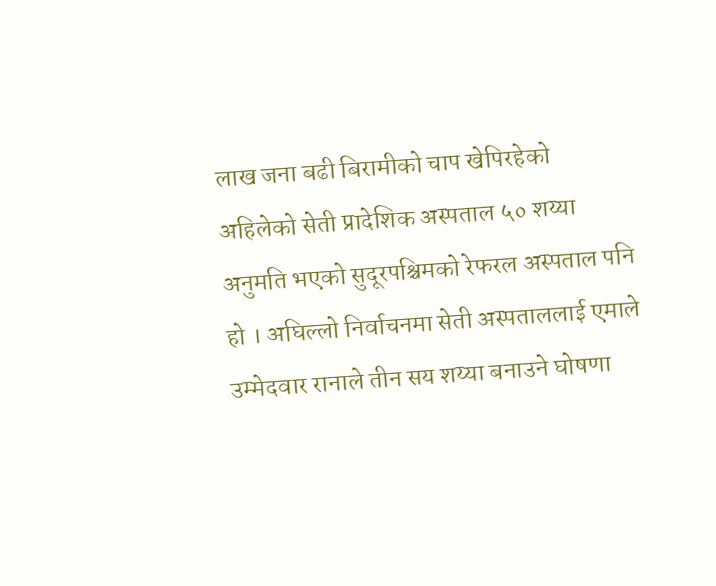लाख जना बढी बिरामीको चाप खेपिरहेको अहिलेको सेती प्रादेशिक अस्पताल ५० शय्या अनुमति भएको सुदूरपश्चिमको रेफरल अस्पताल पनि हो । अघिल्लो निर्वाचनमा सेती अस्पताललाई एमाले उम्मेदवार रानाले तीन सय शय्या बनाउने घोषणा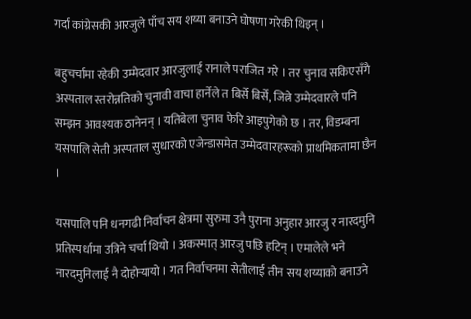गर्दा कांग्रेसकी आरजुले पाँच सय शय्या बनाउने घोषणा गरेकी थिइन् ।

बहुचर्चामा रहेकी उम्मेदवार आरजुलाई रानाले पराजित गरे । तर चुनाव सकिएसँगै अस्पताल स्तरोन्नतिको चुनावी वाचा हार्नेले त बिर्से बिर्से, जित्ने उम्मेदवारले पनि सम्झन आवश्यक ठानेनन् । यतिबेला चुनाव फेरि आइपुगेको छ । तर, विडम्बना यसपालि सेती अस्पताल सुधारको एजेन्डासमेत उम्मेदवारहरूको प्राथमिकतामा छैन ।

यसपालि पनि धनगढी निर्वाचन क्षेत्रमा सुरुमा उनै पुराना अनुहार आरजु र नारदमुनि प्रतिस्पर्धामा उत्रिने चर्चा थियो । अकस्मात् आरजु पछि हटिन् । एमालेले भने नारदमुनिलाई नै दोहोर्‍यायो । गत निर्वाचनमा सेतीलाई तीन सय शय्याको बनाउने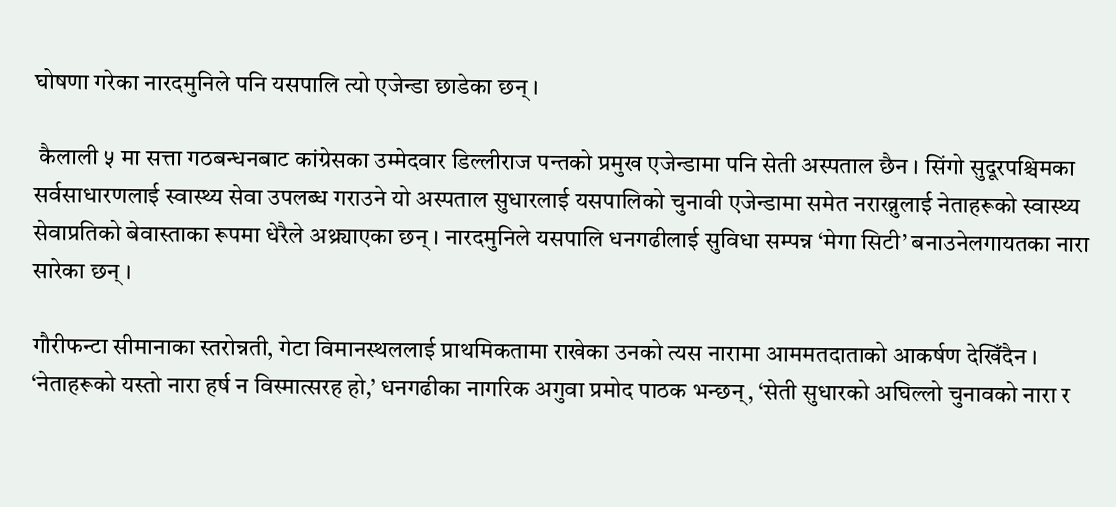घोषणा गरेका नारदमुनिले पनि यसपालि त्यो एजेन्डा छाडेका छन् ।

 कैलाली ५ मा सत्ता गठबन्धनबाट कांग्रेसका उम्मेदवार डिल्लीराज पन्तको प्रमुख एजेन्डामा पनि सेती अस्पताल छैन । सिंगो सुदूरपश्चिमका सर्वसाधारणलाई स्वास्थ्य सेवा उपलब्ध गराउने यो अस्पताल सुधारलाई यसपालिको चुनावी एजेन्डामा समेत नराख्नुलाई नेताहरूको स्वास्थ्य सेवाप्रतिको बेवास्ताका रूपमा धेरैले अथ्र्याएका छन् । नारदमुनिले यसपालि धनगढीलाई सुविधा सम्पन्न ‘मेगा सिटी’ बनाउनेलगायतका नारा सारेका छन् ।

गौरीफन्टा सीमानाका स्तरोन्नती, गेटा विमानस्थललाई प्राथमिकतामा राखेका उनको त्यस नारामा आममतदाताको आकर्षण देखिँदैन । ‘नेताहरूको यस्तो नारा हर्ष न विस्मात्सरह हो,’ धनगढीका नागरिक अगुवा प्रमोद पाठक भन्छन्, ‘सेती सुधारको अघिल्लो चुनावको नारा र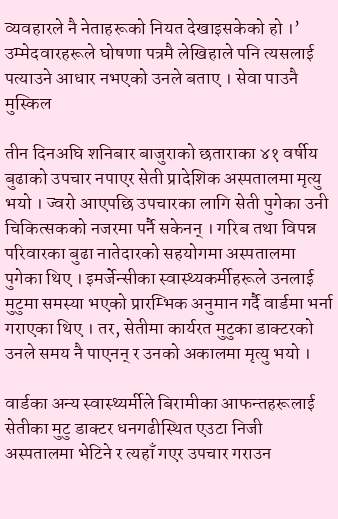व्यवहारले नै नेताहरूको नियत देखाइसकेको हो ।’ उम्मेदवारहरूले घोषणा पत्रमै लेखिहाले पनि त्यसलाई पत्याउने आधार नभएको उनले बताए । सेवा पाउनै मुस्किल

तीन दिनअघि शनिबार बाजुराको छताराका ४१ वर्षीय बुढाको उपचार नपाएर सेती प्रादेशिक अस्पतालमा मृत्यु भयो । ज्वरो आएपछि उपचारका लागि सेती पुगेका उनी चिकित्सकको नजरमा पर्नै सकेनन् । गरिब तथा विपन्न परिवारका बुढा नातेदारको सहयोगमा अस्पतालमा पुगेका थिए । इमर्जेन्सीका स्वास्थ्यकर्मीहरूले उनलाई मुटुमा समस्या भएको प्रारम्भिक अनुमान गर्दै वार्डमा भर्ना गराएका थिए । तर, सेतीमा कार्यरत मुटुका डाक्टरको उनले समय नै पाएनन् र उनको अकालमा मृत्यु भयो ।

वार्डका अन्य स्वास्थ्यर्मीले बिरामीका आफन्तहरूलाई सेतीका मुटु डाक्टर धनगढीस्थित एउटा निजी अस्पतालमा भेटिने र त्यहाँ गएर उपचार गराउन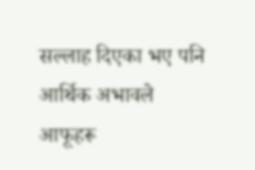सल्लाह दिएका भए पनि आर्थिक अभावले आफूहरू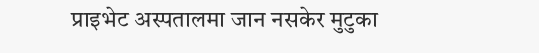प्राइभेट अस्पतालमा जान नसकेर मुटुका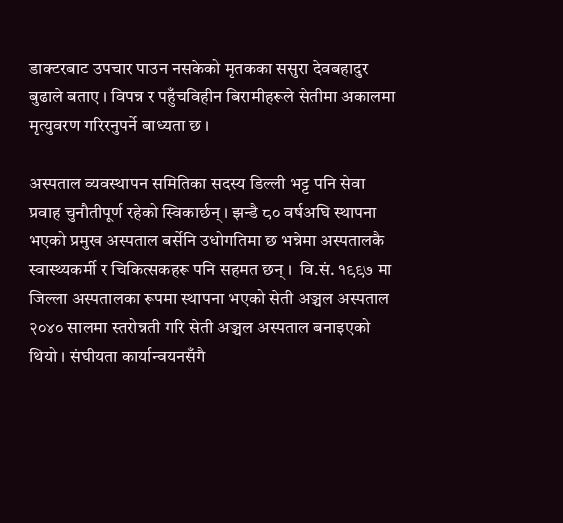डाक्टरबाट उपचार पाउन नसकेको मृतकका ससुरा देवबहादुर बुढाले बताए । विपन्न र पहुँचविहीन बिरामीहरूले सेतीमा अकालमा मृत्युवरण गरिरनुपर्ने बाध्यता छ ।

अस्पताल व्यवस्थापन समितिका सदस्य डिल्ली भट्ट पनि सेवा प्रवाह चुनौतीपूर्ण रहेको स्विकार्छन् । झन्डै ८० वर्षअघि स्थापना भएको प्रमुख अस्पताल बर्सेनि उधोगतिमा छ भन्नेमा अस्पतालकै स्वास्थ्यकर्मी र चिकित्सकहरू पनि सहमत छन् ।  वि.सं. १९९७ मा जिल्ला अस्पतालका रूपमा स्थापना भएको सेती अञ्चल अस्पताल २०४० सालमा स्तरोन्नती गरि सेती अञ्चल अस्पताल बनाइएको थियो । संघीयता कार्यान्वयनसँगै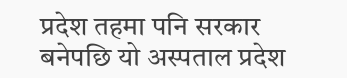प्रदेश तहमा पनि सरकार बनेपछि यो अस्पताल प्रदेश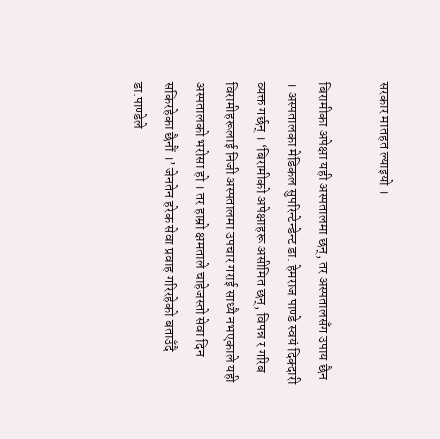सरकार मातहत ल्याइयो ।

बिरामीका अपेक्षा यही अस्पतालमा छन्, तर अस्पतालसँग उपाय छैन । अस्पतालका मेडिकल सुपरिन्टेन्डेन्ट डा. हेमराज पाण्डे स्वयं दिक्दारी व्यक्त गर्छन् । ‘बिरामीको अपेक्षाहरू असीमित छन्, विपन्न र गरिब विरामीहरूलाई निजी अस्पतालमा उपचार गराई साध्यै नभएकाले यही अस्पतालको भरोसा हो । तर हाम्रो क्षमताले चाहेजस्तो सेवा दिन सकिरहेका छैनौं ।’ जेनतेन हरेक सेवा प्रवाह गरिरहेको बताउँदै डा.पाण्डेले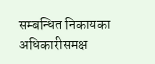सम्बन्धित निकायका अधिकारीसमक्ष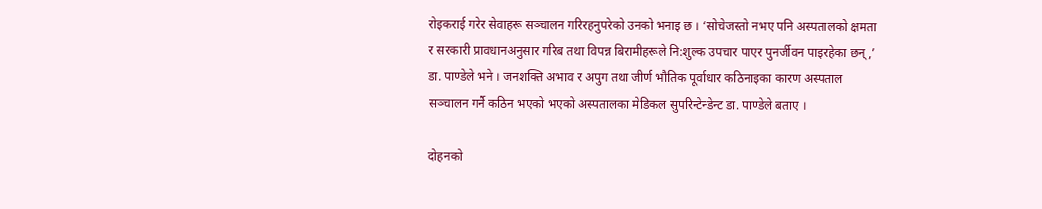रोइकराई गरेर सेवाहरू सञ्चालन गरिरहनुपरेको उनको भनाइ छ । ‘सोचेजस्तो नभए पनि अस्पतालको क्षमता र सरकारी प्रावधानअनुसार गरिब तथा विपन्न बिरामीहरूले नि:शुल्क उपचार पाएर पुनर्जीवन पाइरहेका छन्,’ डा. पाण्डेले भने । जनशक्ति अभाव र अपुग तथा जीर्ण भौतिक पूर्वाधार कठिनाइका कारण अस्पताल सञ्चालन गर्नै कठिन भएको भएको अस्पतालका मेडिकल सुपरिन्टेन्डेन्ट डा. पाण्डेले बताए ।

दोहनको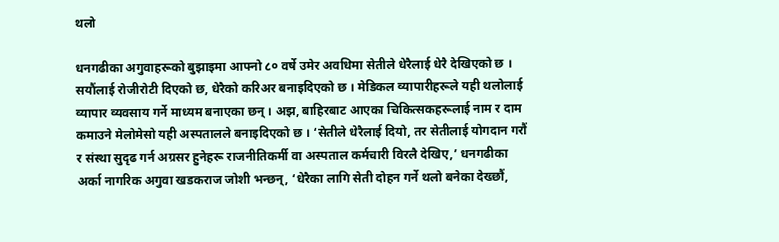थलो

धनगढीका अगुवाहरूको बुझाइमा आफ्नो ८० वर्षे उमेर अवधिमा सेतीले धेरैलाई धेरै देखिएको छ । सयौंलाई रोजीरोटी दिएको छ, धेरैको करिअर बनाइदिएको छ । मेडिकल व्यापारीहरूले यही थलोलाई व्यापार व्यवसाय गर्ने माध्यम बनाएका छन् । अझ, बाहिरबाट आएका चिकित्सकहरूलाई नाम र दाम कमाउने मेलोमेसो यही अस्पतालले बनाइदिएको छ । ‘सेतीले धेरैलाई दियो, तर सेतीलाई योगदान गरौं र संस्था सुदृढ गर्न अग्रसर हुनेहरू राजनीतिकर्मी वा अस्पताल कर्मचारी विरलै देखिए,’ धनगढीका अर्का नागरिक अगुवा खडकराज जोशी भन्छन्, ‘धेरैका लागि सेती दोहन गर्ने थलो बनेका देख्छौं,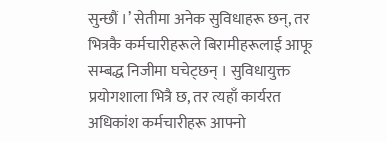सुन्छौं ।’ सेतीमा अनेक सुविधाहरू छन्, तर भित्रकै कर्मचारीहरूले बिरामीहरूलाई आफू सम्बद्ध निजीमा घचेट्छन् । सुविधायुक्त प्रयोगशाला भित्रै छ, तर त्यहाँ कार्यरत अधिकांश कर्मचारीहरू आफ्नो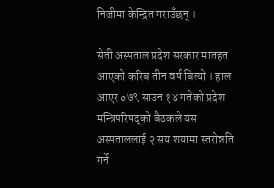निजीमा केन्द्रित गराउँछन् ।

सेती अस्पताल प्रदेश सरकार मातहत आएको करिब तीन वर्ष बित्यो । हाल आएर ०७९ साउन १४ गतेको प्रदेश मन्त्रिपरिषद्को बैठकले यस अस्पताललाई २ सय शयामा स्तरोन्नति गर्ने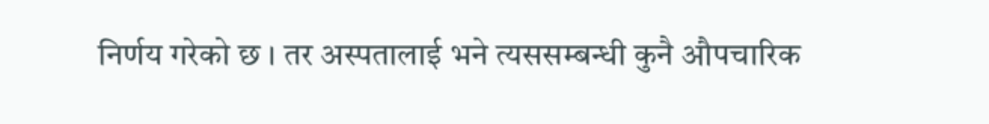निर्णय गरेको छ । तर अस्पतालाई भने त्यससम्बन्धी कुनै औपचारिक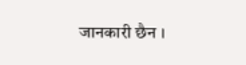जानकारी छैन ।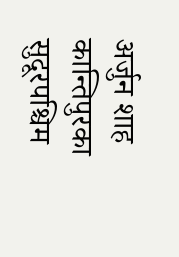अर्जुन शाह कान्तिपुरका सुदूरपश्चिम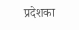प्रदेशका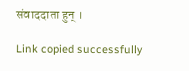संवाददाता हुन् ।

Link copied successfully